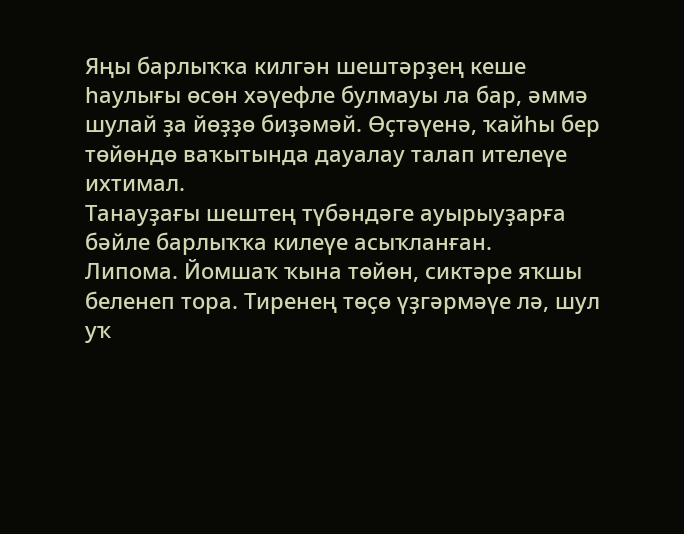Яңы барлыҡҡа килгән шештәрҙең кеше һаулығы өсөн хәүефле булмауы ла бар, әммә шулай ҙа йөҙҙө биҙәмәй. Өҫтәүенә, ҡайһы бер төйөндө ваҡытында дауалау талап ителеүе ихтимал.
Танауҙағы шештең түбәндәге ауырыуҙарға бәйле барлыҡҡа килеүе асыҡланған.
Липома. Йомшаҡ ҡына төйөн, сиктәре яҡшы беленеп тора. Тиренең төҫө үҙгәрмәүе лә, шул уҡ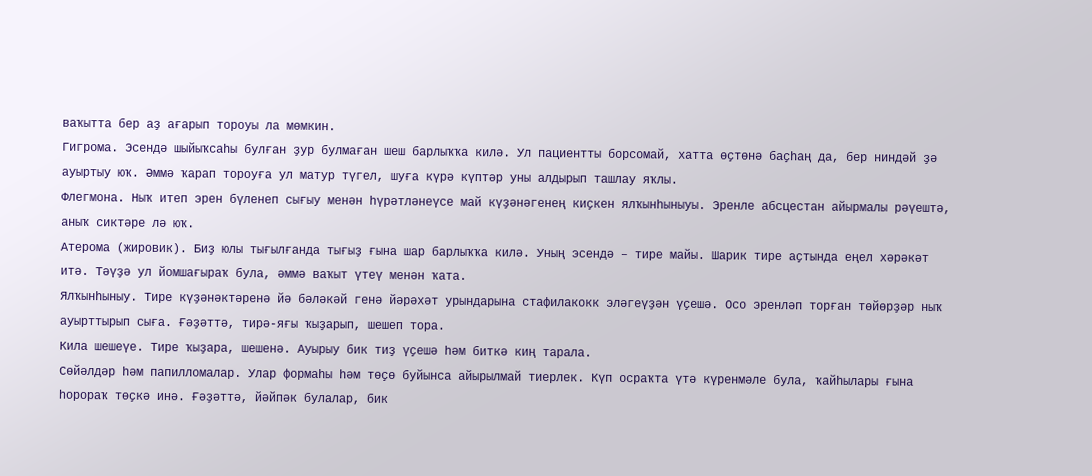ваҡытта бер аҙ ағарып тороуы ла мөмкин.
Гигрома. Эсендә шыйыҡсаһы булған ҙур булмаған шеш барлыҡҡа килә. Ул пациентты борсомай, хатта өҫтөнә баҫһаң да, бер ниндәй ҙә ауыртыу юҡ. Әммә ҡарап тороуға ул матур түгел, шуға күрә күптәр уны алдырып ташлау яҡлы.
Флегмона. Ныҡ итеп эрен бүленеп сығыу менән һүрәтләнеүсе май күҙәнәгенең киҫкен ялҡынһыныуы. Эренле абсцестан айырмалы рәүештә, аныҡ сиктәре лә юҡ.
Атерома (жировик). Биҙ юлы тығылғанда тығыҙ ғына шар барлыҡҡа килә. Уның эсендә – тире майы. Шарик тире аҫтында еңел хәрәкәт итә. Тәүҙә ул йомшағыраҡ була, әммә ваҡыт үтеү менән ҡата.
Ялҡынһыныу. Тире күҙәнәктәренә йә бәләкәй генә йәрәхәт урындарына стафилакокк эләгеүҙән үҫешә. Осо эренләп торған төйөрҙәр ныҡ ауырттырып сыға. Ғәҙәттә, тирә-яғы ҡыҙарып, шешеп тора.
Кила шешеүе. Тире ҡыҙара, шешенә. Ауырыу бик тиҙ үҫешә һәм биткә киң тарала.
Сөйәлдәр һәм папилломалар. Улар формаһы һәм төҫө буйынса айырылмай тиерлек. Күп осраҡта үтә күренмәле була, ҡайһылары ғына һорораҡ төҫкә инә. Ғәҙәттә, йәйпәк булалар, бик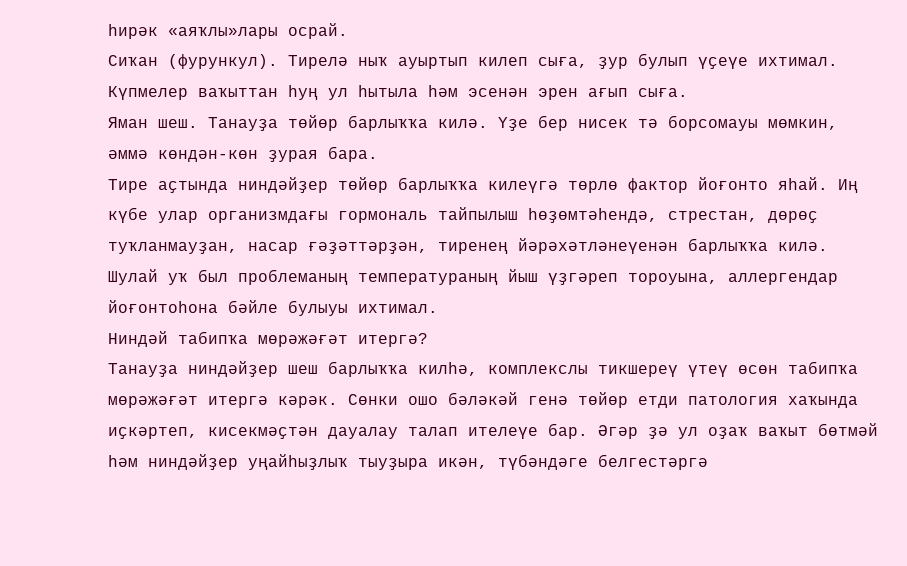һирәк «аяҡлы»лары осрай.
Сиҡан (фурункул). Тирелә ныҡ ауыртып килеп сыға, ҙур булып үҫеүе ихтимал. Күпмелер ваҡыттан һуң ул һытыла һәм эсенән эрен ағып сыға.
Яман шеш. Танауҙа төйөр барлыҡҡа килә. Үҙе бер нисек тә борсомауы мөмкин, әммә көндән-көн ҙурая бара.
Тире аҫтында ниндәйҙер төйөр барлыҡҡа килеүгә төрлө фактор йоғонто яһай. Иң күбе улар организмдағы гормональ тайпылыш һөҙөмтәһендә, стрестан, дөрөҫ туҡланмауҙан, насар ғәҙәттәрҙән, тиренең йәрәхәтләнеүенән барлыҡҡа килә. Шулай уҡ был проблеманың температураның йыш үҙгәреп тороуына, аллергендар йоғонтоһона бәйле булыуы ихтимал.
Ниндәй табипҡа мөрәжәғәт итергә?
Танауҙа ниндәйҙер шеш барлыҡҡа килһә, комплекслы тикшереү үтеү өсөн табипҡа мөрәжәғәт итергә кәрәк. Сөнки ошо бәләкәй генә төйөр етди патология хаҡында иҫкәртеп, кисекмәҫтән дауалау талап ителеүе бар. Әгәр ҙә ул оҙаҡ ваҡыт бөтмәй һәм ниндәйҙер уңайһыҙлыҡ тыуҙыра икән, түбәндәге белгестәргә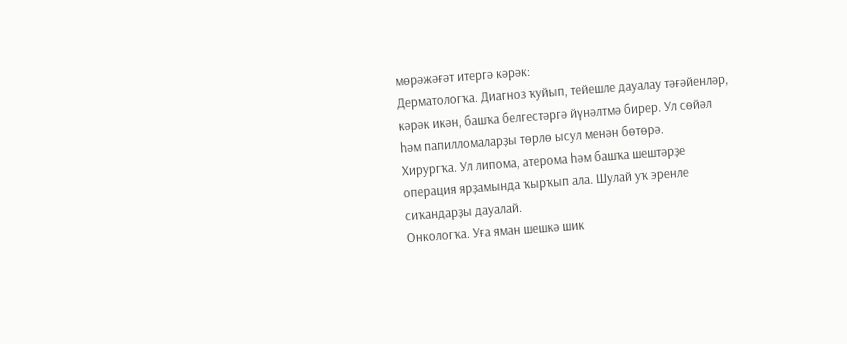мөрәжәғәт итергә кәрәк:
Дерматологҡа. Диагноз ҡуйып, тейешле дауалау тәғәйенләр, кәрәк икән, башҡа белгестәргә йүнәлтмә бирер. Ул сөйәл һәм папилломаларҙы төрлө ысул менән бөтөрә.
Хирургҡа. Ул липома, атерома һәм башҡа шештәрҙе операция ярҙамында ҡырҡып ала. Шулай уҡ эренле сиҡандарҙы дауалай.
Онкологҡа. Уға яман шешкә шик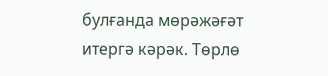булғанда мөрәжәғәт итергә кәрәк. Төрлө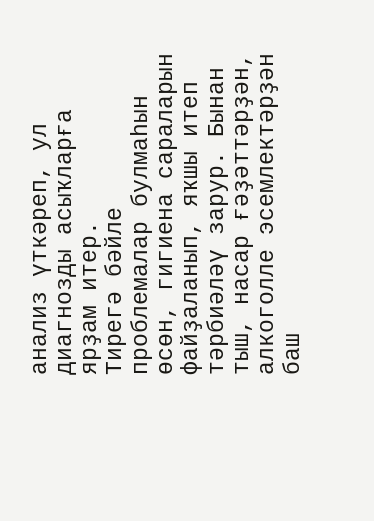анализ үткәреп, ул диагнозды асыҡларға ярҙам итер.
Тирегә бәйле проблемалар булмаһын өсөн, гигиена сараларын файҙаланып, яҡшы итеп тәрбиәләү зарур. Бынан тыш, насар ғәҙәттәрҙән, алкоголле эсемлектәрҙән баш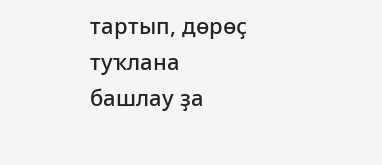тартып, дөрөҫ туҡлана башлау ҙа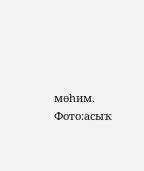мөһим.
Фото:асыҡ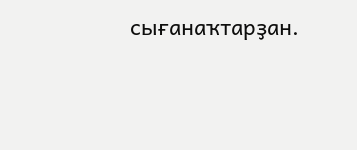сығанаҡтарҙан.